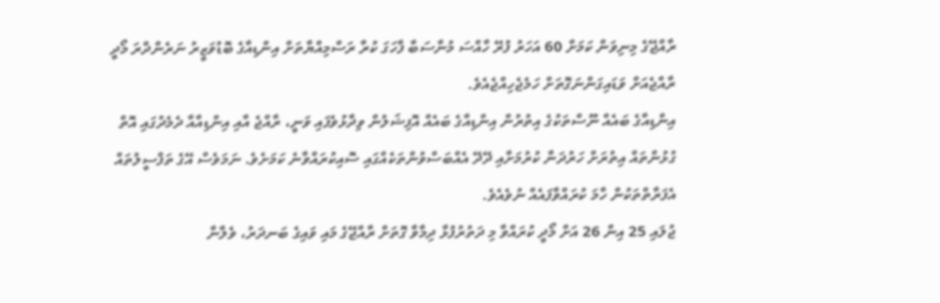ރާއްޖޭގެ މިނިވަން ކަމަށް 60 އަހަރު ފުރޭ ހާއްސަ މުނާސަބާ ފާހަގަ ކުރާ ރަސްމިއްޔާތަށް އިންޑިއާގެ ބޮޑުވަޒީރު ނަރެންދްރަ މޯދީ ރާއްޖެއަށް ވަޑައިގަންނަގޮތަށް ހަމެޖެހިއްޖެއެވެ.
އިންޑިއާގެ ބައެއް ނޫސްތަކުގެ އިތުރުން އިންޑިއާގެ ބައެއް އޮފިޝަލުން ވިދާޅުވެފައި ވަނީ، ރާއްޖެ އާއި އިންޑިއާއާ ދެމެދުގައި އޮތް ގުޅުންތައް އިތުރަށް ހަރުދަނާ ކުރުމަށާއި ދޭދޭ އެއްބަސްވުންތަކެއްގައި ސޮއިކުރައްވާނެ ކަމަށެވެ. ނަމަވެސް އޭގެ ތަފްސީލުތައް އެފަރާތްތަކުން ހާމަ ކުރައްވާފައެއް ނުވެއެވެ.
ޖުލައި 25 އިން 26 އަށް މޯދީ ކުރައްވާ މި ދަތުރުފުޅާ ދިމާވާ ގޮތަށް ރާއްޖޭގެ މައި ވައިގެ ބަނދަރު، ވެލާނާ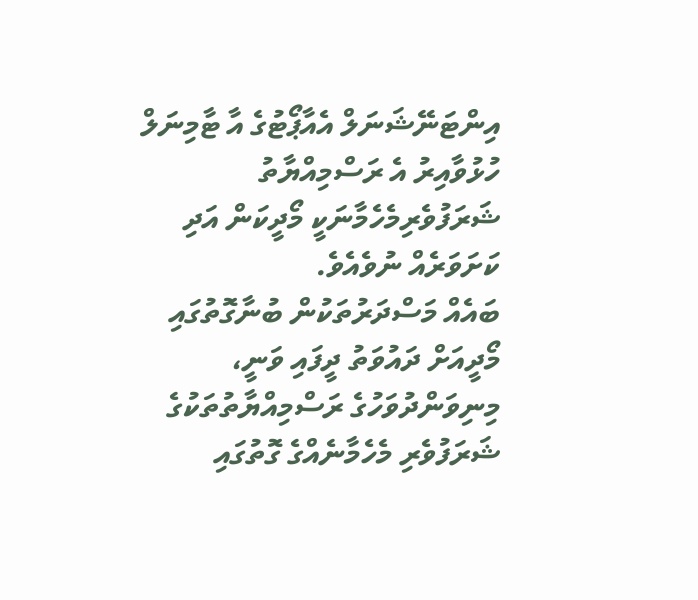އިންޓަނޭޝަނަލް އެއާޕޯޓުގެ އާ ޓާމިނަލް ހުޅުވާއިރު އެ ރަސްމިއްޔާތު ޝަރަފުވެރިމެހެމާނަކީ މޯދީކަން އަދި ކަށަވަރެއް ނުވެއެވެ.
ބައެއް މަސްދަރުތަކުން ބުނާގޮތުގައި މޯދީއަށް ދައުވަތު ދީފައި ވަނީ، މިނިވަންދުވަހުގެ ރަސްމިއްޔާތުތަކުގެ ޝަރަފުވެރި މެހެމާނެއްގެ ގޮތުގައި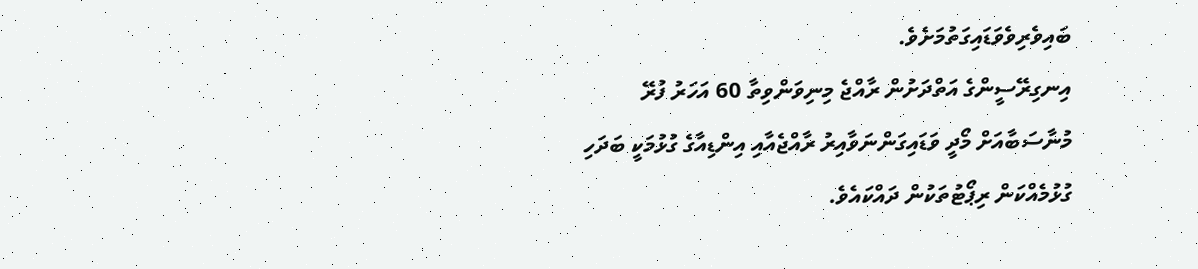ބައިވެރިވެވަޑައިގަތުމަށެވެ.
އިނގިރޭސީންގެ އަތްދަށުން ރާއްޖެ މިނިވަންވިތާ 60 އަހަރު ފުރޭ މުނާސަބާއަށް މޯދީ ވަޑައިގަންނަވާއިރު ރާއްޖެއާއި އިންޑިއާގެ ގުޅުމަކީ ބަދަހި ގުޅުމެއްކަން ރިޕޯޓުތަކުން ދައްކައެވެ.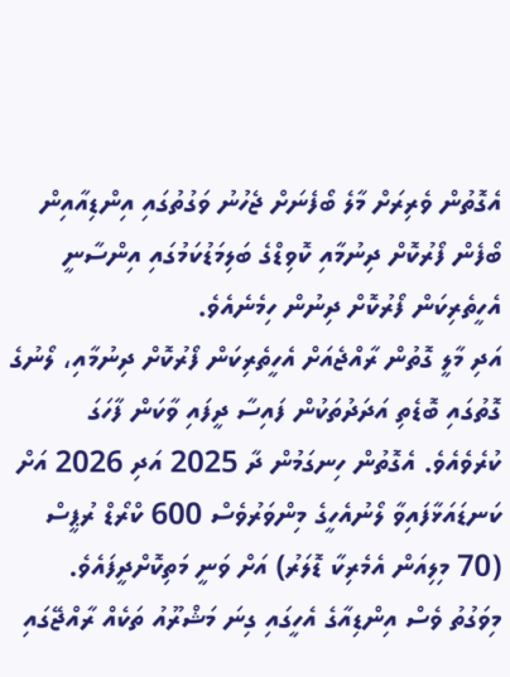އެގޮތުން ވެރިރަށް މާލެ ބޯފެނަށް ޖެހުނު ވަގުތުގައި އިންޑިއާއިން ބޯފެން ފޯރުކޮށް ދިނުމާއި ކޮވިޑްގެ ބަލިމަޑުކަމުގައި އިންސާނީ އެހީތެރިކަން ފޯރުކޮށް ދިނުން ހިމެނެއެވެ.
އަދި މާލީ ގޮތުން ރާއްޖެއަށް އެހީތެރިކަން ފޯރުކޮށް ދިނުމާއި، ލޯނުގެ ގޮތުގައި ބޮޑެތި އަދަދުތަކުން ފައިސާ ދީފައި ވާކަން ފާހަގަ ކުރެވެއެވެ. އެގޮތުން ހިނގަމުން ދާ 2025 އަދި 2026 އަށް ކަނޑައަޅާފައިވާ ލޯނުއެހީގެ މިންވަރުވެސް 600 ކްރޯޑް ރުޕީސް (70 މިލިއަން އެމެރިކާ ޑޮލަރު) އަށް ވަނީ މަތިކޮށްދީފައެވެ.
މިވަގުތު ވެސް އިންޑިއާގެ އެހީގައި ގިނަ މަޝްރޫއު ތަކެއް ރާއްޖޭގައި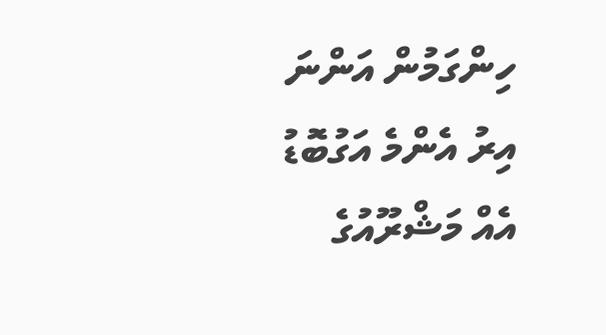ހިންގަމުން އަންނަ އިރު އެންމެ އަގުބޮޑު އެއް މަޝްރޫއުގެ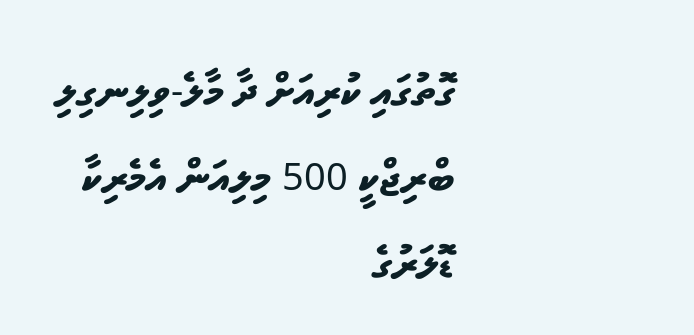ގޮތުގައި ކުރިއަށް ދާ މާލެ-ވިލިނގިލި ބްރިޖްކީ 500 މިލިއަން އެމެރިކާ ޑޮލަރުގެ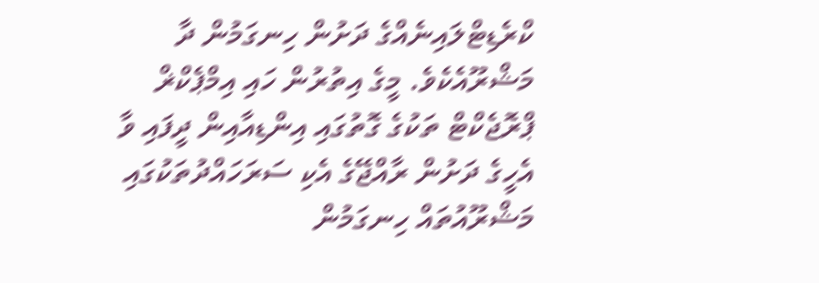ކްރެޑިޓްލައިނެއްގެ ދަށުން ހިނގަމުން ދާ މަޝްރޫއެކެވެ. މީގެ އިތުރުން ހައި އިމްޕެކްޜް ޕްރޮޖެކްޓް ތަކުގެ ގޮތުގައި އިންޑިއާއިން ދީފައި ވާ އެހީގެ ދަށުން ރާއްޖޭގެ އެކި ސަރަހައްދުތަކުގައި މަޝްރޫއުތައް ހިނގަމުން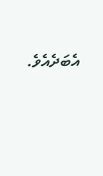އެބަދެއެވެ.